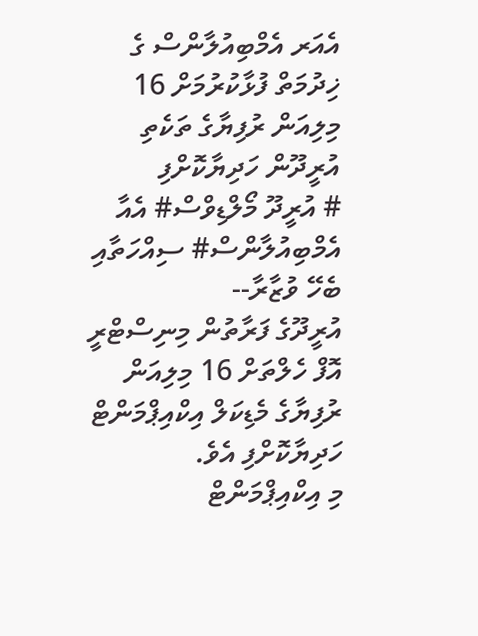އެއަރ އެމްބިއުލާންސް ގެ ޚިދުމަތް ފުޅާކުރުމަށް 16 މިލިއަން ރުފިޔާގެ ތަކެތި އުރީދޫން ހަދިޔާކޮށްފި
# އުރީދޫ މޯލްޑިވްސް# އެއާ އެމްބިއުލާންސް# ސިއްހަތާއި ބެހޭ ވުޒާރާ--
އުރީދޫގެ ފަރާތުން މިނިސްޓްރީ އޮފް ހެލްތަށް 16 މިލިއަން ރުފިޔާގެ މެޑިކަލް އިކްއިޕްމަންޓް ހަދިޔާކޮށްފި އެވެ.
މި އިކްއިޕްމަންޓް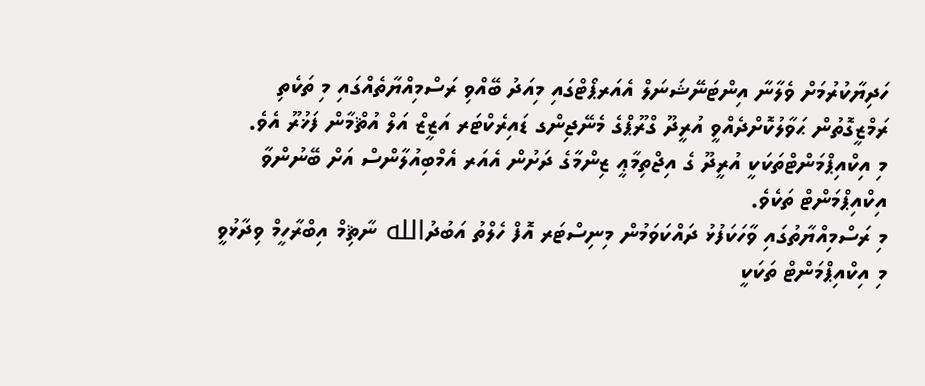ހަދިޔާކުރުމަށް ވެލާނާ އިންޓަނޭޝަނަލް އެއަރޕޯޓްގައި މިއަދު ބޭއްވި ރަސްމިއްޔާތެއްގައި މި ތަކެތި ރަމްޒީގޮތުން ޙަވާލުކޮށްދެއްވީ އުރީދޫ ގްރޫޕްގެ މެނޭޖިންގ ޑައިރެކްޓަރ އަޒީޒް އަލް އުޘްމާން ފަޚުރޫ އެވެ.
މި އިކްއިޕްމަންޓްތަކަކީ އުރީދޫ ގެ އިޖްތިމާޢީ ޒިންމާގެ ދަށުން އެއަރ އެމްބިއުލާންސް އަށް ބޭނުންވާ އިކްއިޕްމަންޓް ތަކެވެ.
މި ރަސްމިއްޔާތުގައި ވާހަކަފުޅު ދައްކަވަމުން މިނިސްޓަރ އޮފް ހެލްތު އަބުދުالله ނާޘިމް އިބްރާހީމް ވިދާޅުވީ މި އިކްއިޕްމަންޓް ތަކަކީ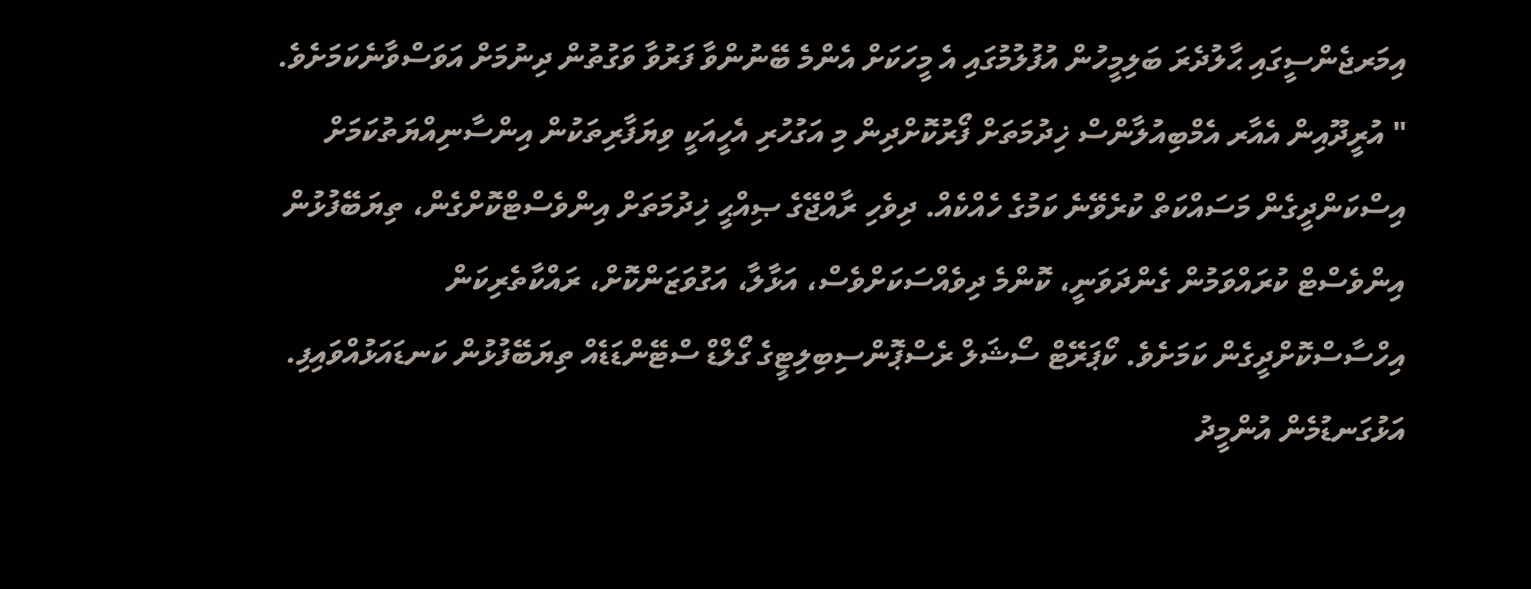އިމަރޖެންސީގައި ޙާލުދެރަ ބަލިމީހުން އުފުލުމުގައި އެ މީހަކަށް އެންމެ ބޭނުންވާ ފަރުވާ ވަގުތުން ދިނުމަށް އަވަސްވާނެކަމަށެވެ.
" އުރީދޫއިން އެއާރ އެމްބިއުލާންސް ޚިދުމަތަށް ފޯރުކޮށްދިން މި އަގުހުރި އެހީއަކީ ވިޔަފާރިތަކުން އިންސާނިއްޔަތުކަމަށް އިސްކަންދީގެން މަސައްކަތް ކުރެވޭނެ ކަމުގެ ހެއްކެއް. ދިވެހި ރާއްޖޭގެ ޞިއްޙީ ޚިދުމަތަށް އިންވެސްޓްކޮށްގެން، ތިޔަބޭފުޅުން އިންވެސްޓް ކުރައްވަމުން ގެންދަވަނީ، ކޮންމެ ދިވެއްސަކަށްވެސް، އަޅާލާ، އަގުވަޒަންކޮށް، ރައްކާތެރިކަން އިހްސާސްކޮށްދީގެން ކަމަށެވެ. ކޯޕަރޭޓް ސޯޝަލް ރެސްޕޮންސިބިލިޓީގެ ގޯލްޑް ސްޓޭންޑަޑެއް ތިޔަބޭފުޅުން ކަނޑައަޅުއްވައިފި. އަޅުގަނޑުމެން އުންމީދު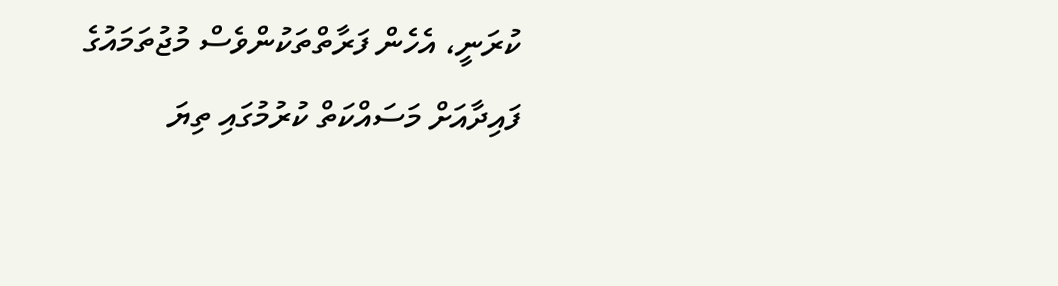ކުރަނީ، އެހެން ފަރާތްތަކުންވެސް މުޖުތަމައުގެ ފައިދާއަށް މަސައްކަތް ކުރުމުގައި ތިޔަ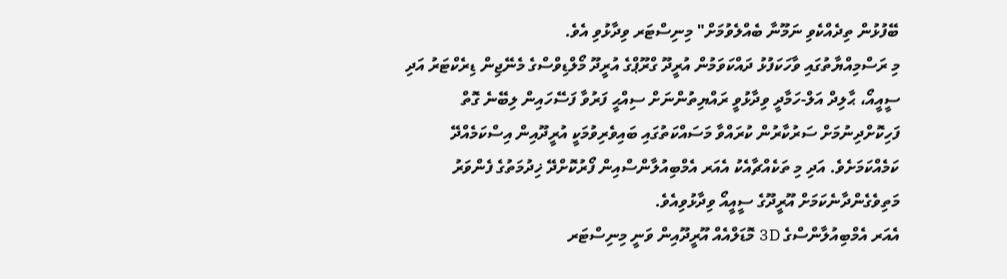ބޭފުޅުން ތިދެއްކެވި ނަމޫނާ ބެއްލެވުމަށް" މިނިސްޓަރ ވިދާޅުވި އެވެ.
މި ރަސްމިއްޔާތުގައި ވާހަކަފުޅު ދައްކަވަމުން އުރީދޫ ގްރޫޕްގެ އުރީދޫ މޯލްޑިވްސްގެ މެނޭޖިން ޑިރެކްޓަރު އަދި ސީއީއޯ، ޙާލިދް އަލް-ހަމާދީ ވިދާޅުވީ ރައްޔިތުންނަށް ސިއްޙީ ފަރުވާ ފަސޭހައިން ލިބޭނެ ގޮތް ފަހިކޮށްދިނުމަށް ސަރުކާރުން ކުރައްވާ މަސައްކަތުގައި ބައިވެރިވުމަކީ އުރީދޫއިން އިސްކަމެއްދޭ ކަމެއްކަމަށެވެ. އަދި މި ތަކެއްޗާއެކު އެއަރ އެމްބިއުލާންސްއިން ފޯރުކޮށްދޭ ޚިދުމަތުގެ ފެންވަރު މަތިވެގެންދާނެކަމަށް އޫރީދޫގެ ސީއީއޯ ވިދާޅުވިއެވެ.
އެއަރ އެމްބިއުލާންސްގެ 3D މޮޑަލްއެއް އޫރީދޫއިން ވަނީ މިނިސްޓަރ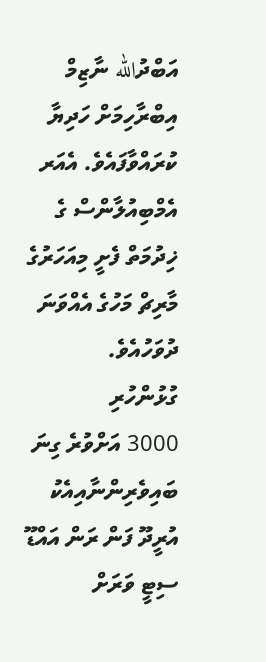އަބްދުالله ނާޒިމް އިބްރާހިމަށް ހަދިޔާ ކުރައްވާފައެވެ. އެއަރ އެމްބިއުލާންސް ގެ ޚިދުމަތް ފެށީ މިއަހަރުގެ މާރިޗް މަހުގެ އެއްވަނަ ދުވަހުއެވެ.
ގުޅުންހުރި
3000 އަށްވުރެ ގިނަ ބައިވެރިންނާއިއެކު އުރީދޫ ފަން ރަން އައްޑޫ ސިޓީ ވަރަށް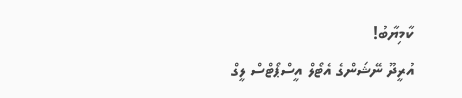ކާމިޔާބު!
އުރީދޫ ނޭޝަންގެ އެޓޯލް އީސްޕޯޓްސް ލީގް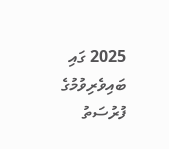2025 ގައި ބައިވެރިވުމުގެ ފުރުސަތު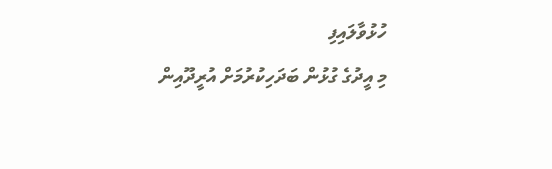ހުޅުވާލައިފި
މި އީދުގެ ގުޅުން ބަދަހިކުރުމަށް އުރީދޫއިން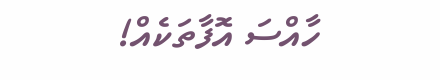ހާއްސަ އޮފާތަކެއް!